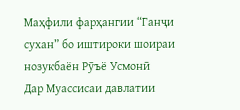Маҳфили фарҳангии “Ганҷи сухан” бо иштироки шоираи нозукбаён Рӯъё Усмонӣ
Дар Муассисаи давлатии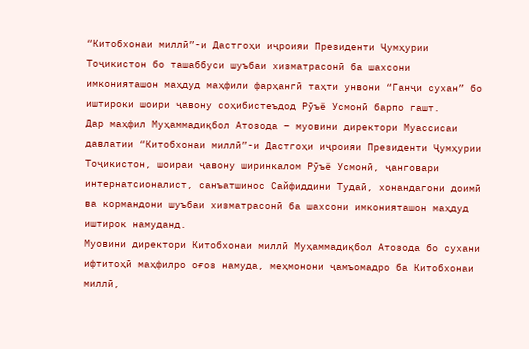“Китобхонаи миллӣ”-и Дастгоҳи иҷроияи Президенти Ҷумҳурии Тоҷикистон бо ташаббуси шуъбаи хизматрасонӣ ба шахсони имконияташон маҳдуд маҳфили фарҳангӣ таҳти унвони “Ганҷи сухан” бо иштироки шоири ҷавону соҳибистеъдод Рӯъё Усмонӣ барпо гашт.
Дар маҳфил Муҳаммадиқбол Атозода – муовини директори Муассисаи давлатии “Китобхонаи миллӣ”-и Дастгоҳи иҷроияи Президенти Ҷумҳурии Тоҷикистон, шоираи ҷавону ширинкалом Рӯъё Усмонӣ, ҷанговари интернатсионалист, санъатшинос Сайфиддини Тудаӣ, хонандагони доимӣ ва кормандони шуъбаи хизматрасонӣ ба шахсони имконияташон маҳдуд иштирок намуданд.
Муовини директори Китобхонаи миллӣ Муҳаммадиқбол Атозода бо сухани ифтитоҳӣ маҳфилро оғоз намуда, меҳмонони ҷамъомадро ба Китобхонаи миллӣ,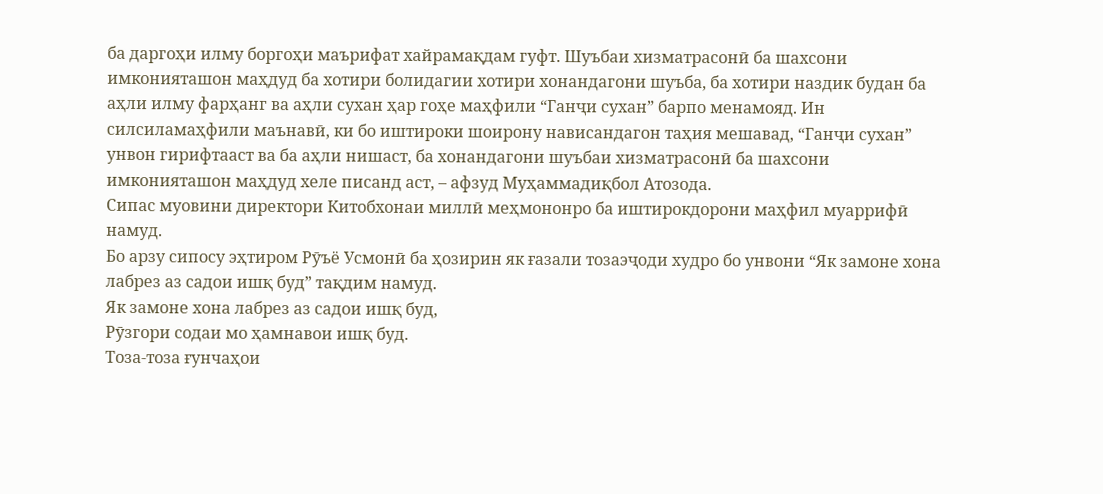ба даргоҳи илму боргоҳи маърифат хайрамақдам гуфт. Шуъбаи хизматрасонӣ ба шахсони имконияташон маҳдуд ба хотири болидагии хотири хонандагони шуъба, ба хотири наздик будан ба аҳли илму фарҳанг ва аҳли сухан ҳар гоҳе маҳфили “Ганҷи сухан” барпо менамояд. Ин силсиламаҳфили маънавӣ, ки бо иштироки шоирону нависандагон таҳия мешавад, “Ганҷи сухан” унвон гирифтааст ва ба аҳли нишаст, ба хонандагони шуъбаи хизматрасонӣ ба шахсони имконияташон маҳдуд хеле писанд аст, – афзуд Муҳаммадиқбол Атозода.
Сипас муовини директори Китобхонаи миллӣ меҳмононро ба иштирокдорони маҳфил муаррифӣ намуд.
Бо арзу сипосу эҳтиром Рӯъё Усмонӣ ба ҳозирин як ғазали тозаэҷоди худро бо унвони “Як замоне хона лабрез аз садои ишқ буд” тақдим намуд.
Як замоне хона лабрез аз садои ишқ буд,
Рӯзгори содаи мо ҳамнавои ишқ буд.
Тоза-тоза ғунчаҳои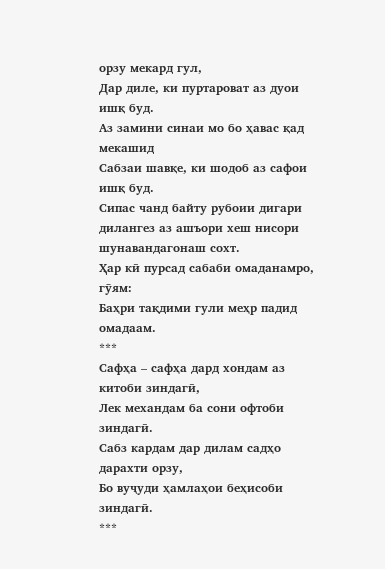орзу мекард гул,
Дар диле, ки пуртароват аз дуои ишқ буд.
Аз замини синаи мо бо ҳавас қад мекашид
Сабзаи шавқе, ки шодоб аз сафои ишқ буд.
Сипас чанд байту рубоии дигари дилангез аз ашъори хеш нисори шунавандагонаш сохт.
Ҳар кӣ пурсад сабаби омаданамро, гӯям:
Баҳри тақдими гули меҳр падид омадаам.
***
Сафҳа – сафҳа дард хондам аз китоби зиндагӣ,
Лек механдам ба сони офтоби зиндагӣ.
Сабз кардам дар дилам садҳо дарахти орзу,
Бо вуҷуди ҳамлаҳои беҳисоби зиндагӣ.
***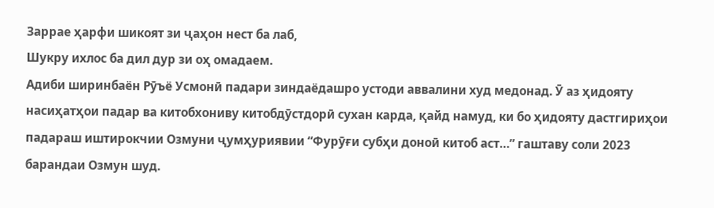Заррае ҳарфи шикоят зи ҷаҳон нест ба лаб,
Шукру ихлос ба дил дур зи оҳ омадаем.
Адиби ширинбаён Рӯъё Усмонӣ падари зиндаёдашро устоди аввалини худ медонад. Ӯ аз ҳидояту насиҳатҳои падар ва китобхониву китобдӯстдорӣ сухан карда, қайд намуд, ки бо ҳидояту дастгириҳои падараш иштирокчии Озмуни ҷумҳуриявии “Фурӯғи субҳи доноӣ китоб аст…” гаштаву соли 2023 барандаи Озмун шуд.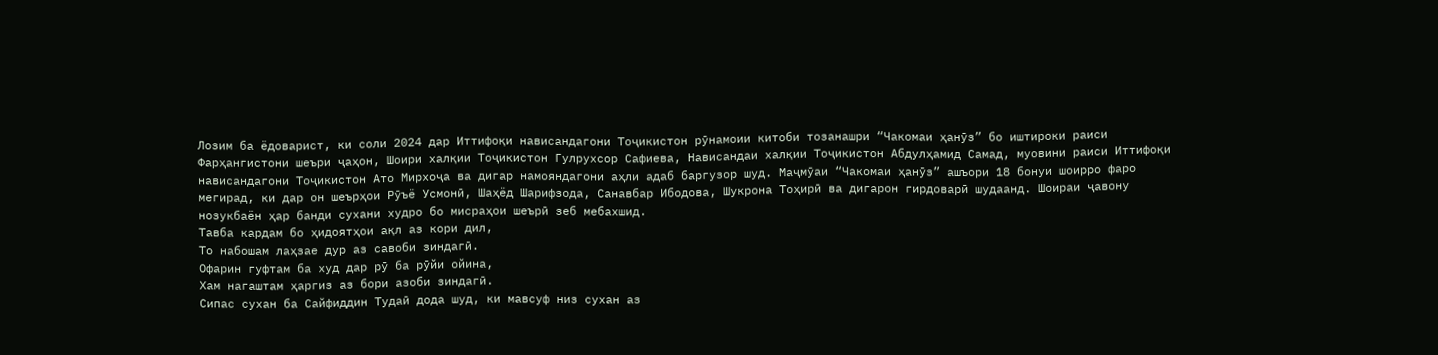Лозим ба ёдоварист, ки соли 2024 дар Иттифоқи нависандагони Тоҷикистон рӯнамоии китоби тозанашри “Чакомаи ҳанӯз” бо иштироки раиси Фарҳангистони шеъри ҷаҳон, Шоири халқии Тоҷикистон Гулрухсор Сафиева, Нависандаи халқии Тоҷикистон Абдулҳамид Самад, муовини раиси Иттифоқи нависандагони Тоҷикистон Ато Мирхоҷа ва дигар намояндагони аҳли адаб баргузор шуд. Маҷмӯаи “Чакомаи ҳанӯз” ашъори 18 бонуи шоирро фаро мегирад, ки дар он шеърҳои Рӯъё Усмонӣ, Шаҳёд Шарифзода, Санавбар Ибодова, Шукрона Тоҳирӣ ва дигарон гирдоварӣ шудаанд. Шоираи ҷавону нозукбаён ҳар банди сухани худро бо мисраҳои шеърӣ зеб мебахшид.
Тавба кардам бо ҳидоятҳои ақл аз кори дил,
То набошам лаҳзае дур аз савоби зиндагӣ.
Офарин гуфтам ба худ дар рӯ ба рӯйи ойина,
Хам нагаштам ҳаргиз аз бори азоби зиндагӣ.
Сипас сухан ба Сайфиддин Тудаӣ дода шуд, ки мавсуф низ сухан аз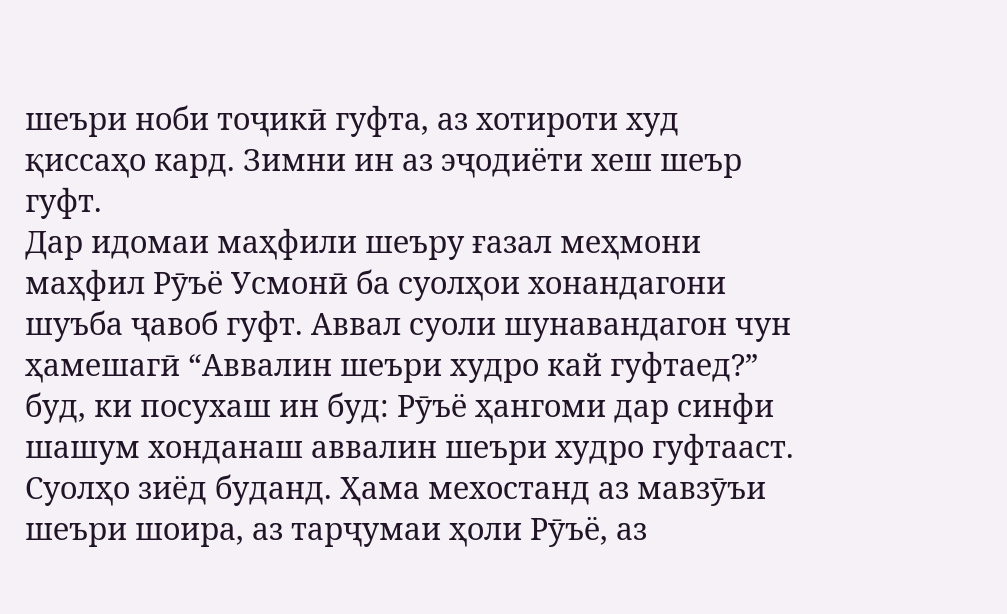шеъри ноби тоҷикӣ гуфта, аз хотироти худ қиссаҳо кард. Зимни ин аз эҷодиёти хеш шеър гуфт.
Дар идомаи маҳфили шеъру ғазал меҳмони маҳфил Рӯъё Усмонӣ ба суолҳои хонандагони шуъба ҷавоб гуфт. Аввал суоли шунавандагон чун ҳамешагӣ “Аввалин шеъри худро кай гуфтаед?” буд, ки посухаш ин буд: Рӯъё ҳангоми дар синфи шашум хонданаш аввалин шеъри худро гуфтааст.
Суолҳо зиёд буданд. Ҳама мехостанд аз мавзӯъи шеъри шоира, аз тарҷумаи ҳоли Рӯъё, аз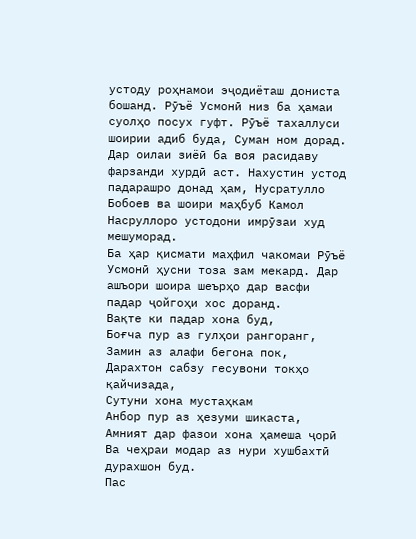устоду роҳнамои эҷодиёташ дониста бошанд. Рӯъё Усмонӣ низ ба ҳамаи суолҳо посух гуфт. Рӯъё тахаллуси шоирии адиб буда, Суман ном дорад. Дар оилаи зиёӣ ба воя расидаву фарзанди хурдӣ аст. Нахустин устод падарашро донад ҳам, Нусратулло Бобоев ва шоири маҳбуб Камол Насруллоро устодони имрӯзаи худ мешуморад.
Ба ҳар қисмати маҳфил чакомаи Рӯъё Усмонӣ ҳусни тоза зам мекард. Дар ашъори шоира шеърҳо дар васфи падар ҷойгоҳи хос доранд.
Вақте ки падар хона буд,
Боғча пур аз гулҳои рангоранг,
Замин аз алафи бегона пок,
Дарахтон сабзу гесувони токҳо қайчизада,
Сутуни хона мустаҳкам
Анбор пур аз ҳезуми шикаста,
Амният дар фазои хона ҳамеша ҷорӣ
Ва чеҳраи модар аз нури хушбахтӣ дурахшон буд.
Пас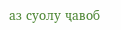аз суолу ҷавоб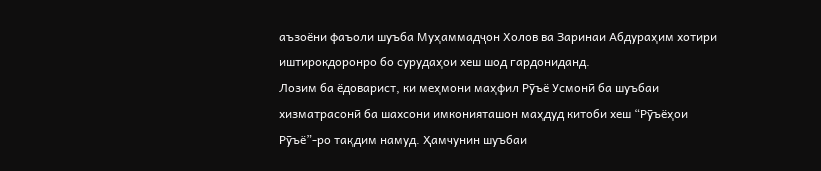аъзоёни фаъоли шуъба Муҳаммадҷон Холов ва Заринаи Абдураҳим хотири иштирокдоронро бо сурудаҳои хеш шод гардониданд.
Лозим ба ёдоварист, ки меҳмони маҳфил Рӯъё Усмонӣ ба шуъбаи хизматрасонӣ ба шахсони имконияташон маҳдуд китоби хеш “Рӯъёҳои Рӯъё”-ро тақдим намуд. Ҳамчунин шуъбаи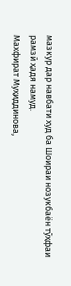мазкур дар навбати худ ба Шоираи нозукбаён тӯҳфаи рамзӣ ҳадя намуд.
Махфират Муҳиддинова,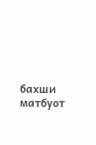бахши матбуот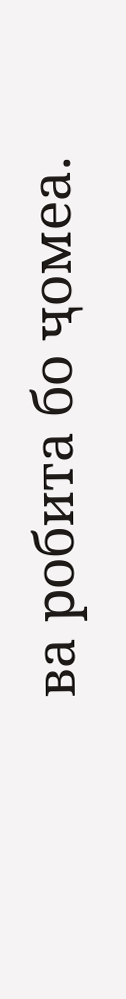ва робита бо ҷомеа.